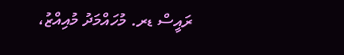ރައީސް ޑރ. މުހައްމަދު މުއިއްޒު،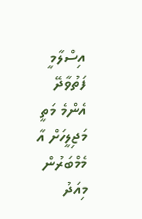އިސްލާމީ ފަތުވާދޭ އެންމެ މަތީ މަޖިލީހަށް އާ މެމްބަރުން މިއަދު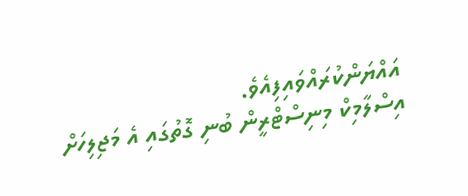އައްޔަންކުރައްވައިފިއެވެ.
އިސްލާމިކް މިނިސްޓްރީން ބުނި ގޮތުގައި އެ މަޖިލިހަށް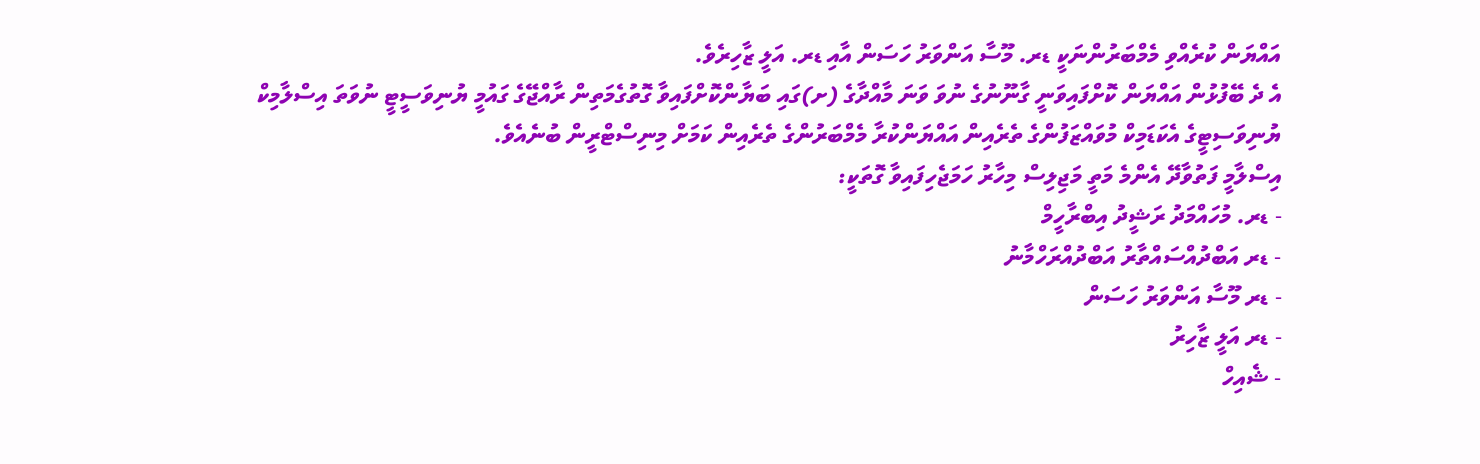އައްޔަން ކުރެއްވި މެމްބަރުންނަކީ ޑރ. މޫސާ އަންވަރު ހަސަން އާއި ޑރ. އަލީ ޒާހިރެވެ.
އެ ދެ ބޭފުޅުން އައްޔަން ކޮށްފައިވަނީ ގާނޫނުގެ ނުވަ ވަނަ މާއްދާގެ (ށ)ގައި ބަޔާންކޮށްފައިވާ ގޮތުގެމަތިން ރާއްޖޭގެ ގައުމީ ޔުނިވަސީޓީ ނުވަތަ އިސްލާމިކް ޔުނިވަސިޓީގެ އެކަޑަމިކް މުވައްޒަފުންގެ ތެރެއިން އައްޔަންކުރާ މެމްބަރުންގެ ތެރެއިން ކަމަށް މިނިސްޓްރީން ބުނެއެވެ.
އިސްލާމީ ފަތުވާދޭ އެންމެ މަތީ މަޖިލިސް މިހާރު ހަމަޖެހިފައިވާ ގޮތަކީ:
- ޑރ. މުހައްމަދު ރަޝީދު އިބްރާހީމް
- ޑރ އަބްދުއްސައްތާރު އަބްދުއްރަހްމާނު
- ޑރ މޫސާ އަންވަރު ހަސަން
- ޑރ އަލީ ޒާހިރު
- ޝެއިހް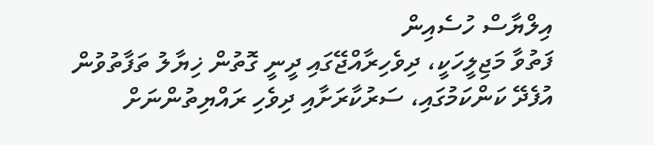އިލްޔާސް ހުސެއިން
ފަތުވާ މަޖިލީހަކީ، ދިވެހިރާއްޖޭގައި ދީނީ ގޮތުން ޚިޔާލު ތަފާތުވުން އުފެދޭ ކަންކަމުގައި، ސަރުކާރަށާއި ދިވެހި ރައްޔިތުންނަށް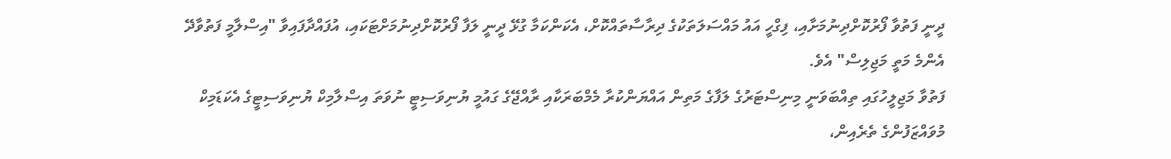ދީނީ ފަތުވާ ފޯރުކޮށްދިނުމަށާއި، ފިގްހީ އައު މައްސަލަތަކުގެ ދިރާސާތައްކޮށް، އެކަންކަމާ ގުޅޭ ދީނީ ލަފާ ފޯރުކޮށްދިނުމަށްޓަކައި، އުފައްދާފައިވާ "އިސްލާމީ ފަތުވާދޭ އެންމެ މަތީ މަޖިލިސް" އެވެ.
ފަތުވާ މަޖިލީހުގައި ތިއްބަވަނީ މިނިސްޓަރުގެ ލަފާގެ މަތިން އައްޔަންކުރާ މެމްބަރަކާއި ރާއްޖޭގެ ގައުމީ ޔުނިވަސިޓީ ނުވަތަ އިސްލާމިކް ޔުނިވަސިޓީގެ އެކަޑަމިކް މުވައްޒަފުންގެ ތެރެއިން،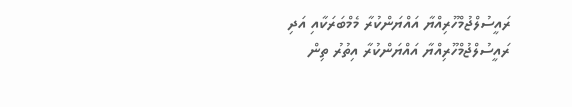ރައީސުލްޖުމްހޫރިއްޔާ އައްޔަންކުރާ މެމްބަރަކާއި އަދި ރައީސުލްޖުމްހޫރިއްޔާ އައްޔަންކުރާ އިތުރު ތިން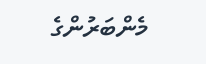މެންބަރުންގެ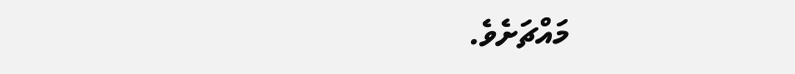މައްޗަށެވެ.